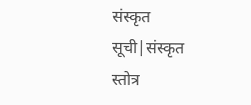संस्कृत सूची|संस्कृत स्तोत्र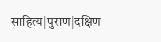साहित्य|पुराण|दक्षिण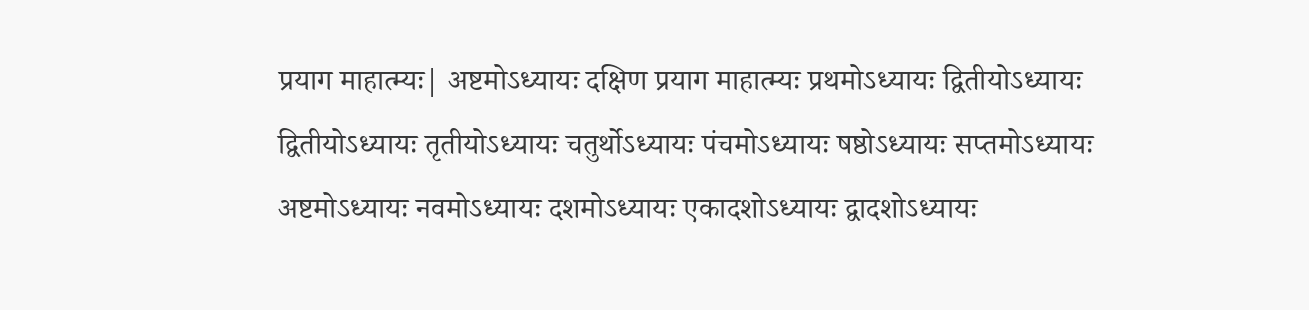प्रयाग माहात्म्यः| अष्टमोऽध्यायः दक्षिण प्रयाग माहात्म्यः प्रथमोऽध्यायः द्वितीयोऽध्यायः द्वितीयोऽध्यायः तृतीयोऽध्यायः चतुर्थोऽध्यायः पंचमोऽध्यायः षष्ठोऽध्यायः सप्तमोऽध्यायः अष्टमोऽध्यायः नवमोऽध्यायः दशमोऽध्यायः एकादशोऽध्यायः द्वादशोऽध्यायः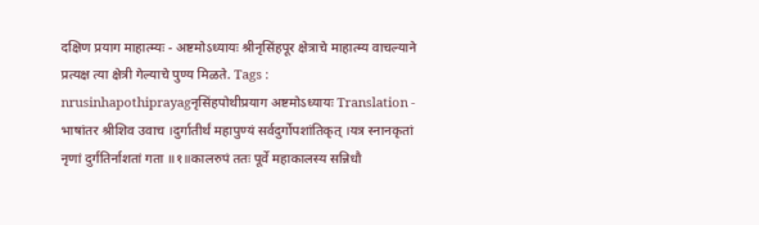दक्षिण प्रयाग माहात्म्यः - अष्टमोऽध्यायः श्रीनृसिंहपूर क्षेत्राचे माहात्म्य वाचल्याने प्रत्यक्ष त्या क्षेत्री गेल्याचे पुण्य मिळते. Tags : nrusinhapothiprayagनृसिंहपोथीप्रयाग अष्टमोऽध्यायः Translation - भाषांतर श्रीशिव उवाच ।दुर्गातीर्थं महापुण्यं सर्वदुर्गोपशांतिकृत् ।यत्र स्नानकृतां नृणां दुर्गतिर्नाशतां गता ॥१॥कालरुपं ततः पूर्वे महाकालस्य सन्निधौ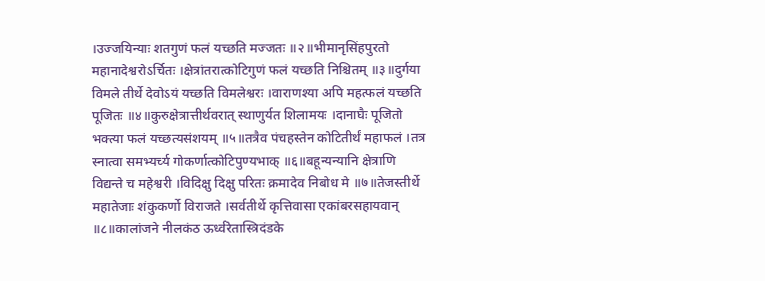।उज्जयिन्याः शतगुणं फलं यच्छति मज्जतः ॥२॥भीमानृसिंहपुरतो महानादेश्वरोऽर्चितः ।क्षेत्रांतरात्कोटिगुणं फलं यच्छति निश्चितम् ॥३॥दुर्गया विमले तीर्थे देवोऽयं यच्छति विमलेश्वरः ।वाराणश्या अपि महत्फलं यच्छति पूजितः ॥४॥कुरुक्षेत्रात्तीर्थवरात् स्थाणुर्यत शिलामयः ।दानाघैः पूजितो भक्त्या फलं यच्छत्यसंशयम् ॥५॥तत्रैव पंचहस्तेन कोटितीर्थं महाफलं ।तत्र स्नात्वा समभ्यर्च्य गोकर्णात्कोटिपुण्यभाक् ॥६॥बहून्यन्यानि क्षेत्राणि विद्यन्ते च महेश्वरी ।विदिक्षु दिक्षु परितः क्रमादेव निबोध मे ॥७॥तेजस्तीर्थे महातेजाः शंकुकर्णो विराजते ।सर्वतीर्थे कृत्तिवासा एकांबरसहायवान् ॥८॥कालांजने नीलकंठ ऊर्ध्वरेतास्त्रिदंडके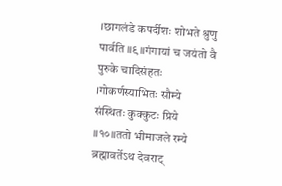।छागलंडे कपर्दीशः शोभते श्रुणु पार्वति ॥९॥गंगायां च जयंतो वै पुरुके चादिसंहतः ।गोकर्णस्याभितः सौम्ये संस्थितः कुक्कुटः प्रिये ॥१०॥ततो भीमाजले रम्ये ब्रह्मावर्तेऽथ देवराट्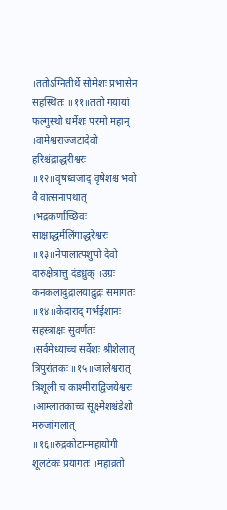।ततोऽग्नितीर्थे सोमेशः प्रभासेन सहस्थितः ॥११॥ततो गयायां फल्गुस्थो धर्मेशः परमो महान् ।वामेश्वराज्जटादेवो हरिश्चंद्राद्धरीश्वरः ॥१२॥वृषध्वजाद् वृषेशश्च भवो वै वात्सनापथात् ।भद्रकर्णाच्छिवः साक्षाद्धर्मलिंगाद्धरेश्वरः ॥१३॥नेपालात्पशुपो देवो दारुक्षेत्रात्तु दंडध्रुक् ।उग्रः कनकलादुद्रालयाद्रुद्रः समागतः ॥१४॥केदाराद् गर्भईशानः सहस्त्राक्षः सुवर्णतः ।सर्वमेध्याच्च सर्वेशः श्रीशेलात् त्रिपुरांतकः ॥१५॥जालेश्वरात् त्रिशूली च काश्मीराद्विजयेश्वरः ।आम्लातकाच्च सूक्ष्मेशश्चंडेशो मरुजांगलात् ॥१६॥रुद्रकोटान्महायोगी शूलटंकः प्रयागतः ।महाव्रतो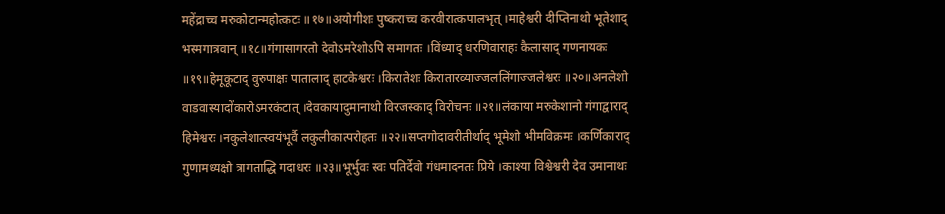महेंद्राच्च मरुकोटान्महोत्कटः ॥१७॥अयोगीशः पुष्कराच्च करवीरात्कपालभृत् ।माहेश्वरी दीप्तिनाथो भूतेशाद् भस्मगात्रवान् ॥१८॥गंगासागरतो देवोऽमरेशोऽपि समागतः ।विंध्याद् धरणिवाराहः कैलासाद् गणनायकः ॥१९॥हेमूकूटाद् वुरुपाक्षः पातालाद् हाटकेश्वरः ।किरातेशः किरातारव्याज्जललिंगाज्जलेश्वरः ॥२०॥अनलेशो वाडवास्यादोंकारोऽमरकंटात् ।देवकायादुमानाथो विरजस्काद् विरोचनः ॥२१॥लंकाया मरुकेशानो गंगाद्वाराद् हिमेश्वरः ।नकुलेशात्स्वयंभूर्वै लकुलीकात्परोहतः ॥२२॥सप्तगोदावरीतीर्थाद् भूमेशो भीमविक्रमः ।कर्णिकाराद् गुणामध्यक्षो त्रागताद्धि गदाधरः ॥२३॥भूर्भुवः स्वः पतिर्देवो गंधमादनतः प्रिये ।काश्या विश्वेश्वरी देव उमानाथः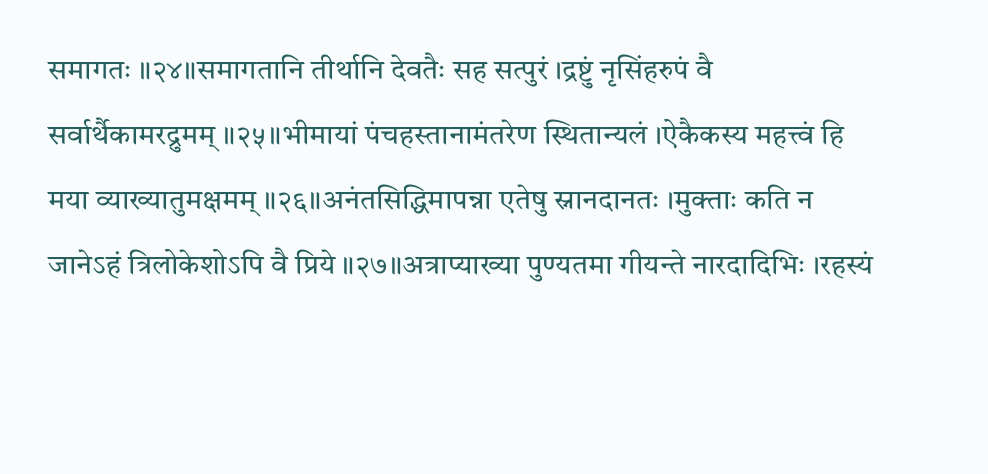समागतः ॥२४॥समागतानि तीर्थानि देवतैः सह सत्पुरं ।द्रष्टुं नृसिंहरुपं वै सर्वार्थैकामरद्रुमम् ॥२५॥भीमायां पंचहस्तानामंतरेण स्थितान्यलं ।ऐकैकस्य महत्त्वं हि मया व्याख्यातुमक्षमम् ॥२६॥अनंतसिद्धिमापन्ना एतेषु स्नानदानतः ।मुक्ताः कति न जानेऽहं त्रिलोकेशोऽपि वै प्रिये ॥२७॥अत्राप्याख्या पुण्यतमा गीयन्ते नारदादिभिः ।रहस्यं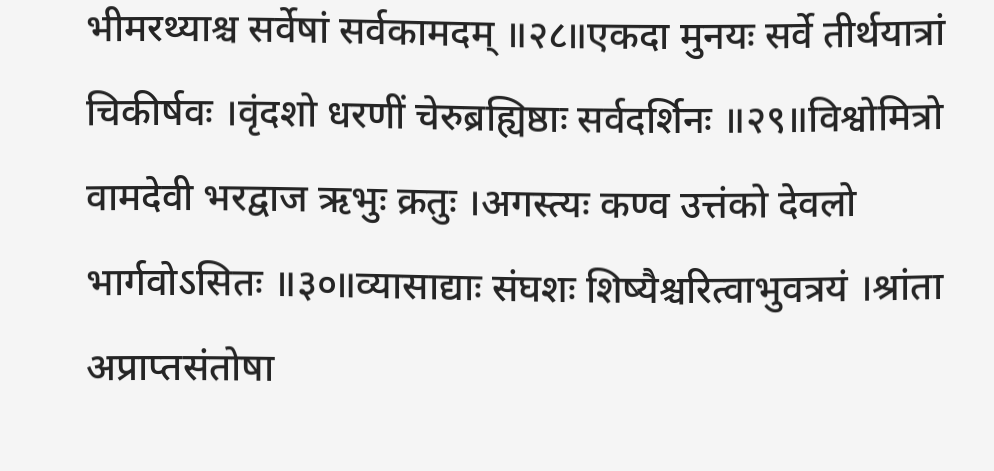भीमरथ्याश्च सर्वेषां सर्वकामदम् ॥२८॥एकदा मुनयः सर्वे तीर्थयात्रां चिकीर्षवः ।वृंदशो धरणीं चेरुब्रह्यिष्ठाः सर्वदर्शिनः ॥२९॥विश्वोमित्रो वामदेवी भरद्वाज ऋभुः क्रतुः ।अगस्त्यः कण्व उत्तंको देवलो भार्गवोऽसितः ॥३०॥व्यासाद्याः संघशः शिष्यैश्चरित्वाभुवत्रयं ।श्रांता अप्राप्तसंतोषा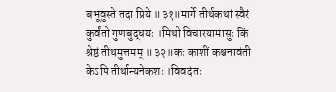बभूवुस्ते तदा प्रिये ॥३१॥मार्गे तीर्थकथां स्वैरं कुर्वंतो गुणबुद्धयः ।मिथो विचारयामासुः किं श्रेष्ठं तीथमुत्तमम् ॥३२॥कः काशीं कश्चनावंती केऽपि तीर्थान्यनेकशः ।विवदंतः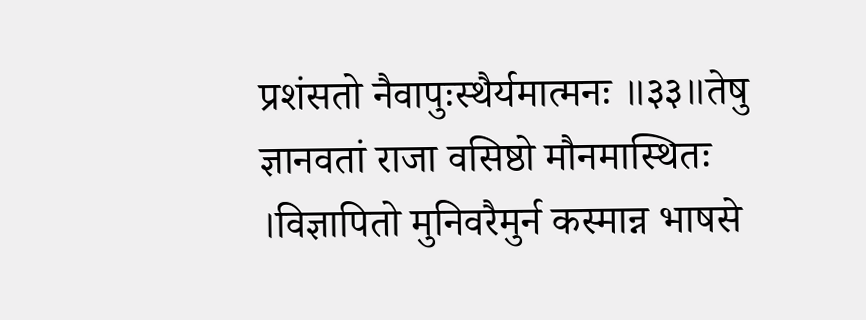प्रशंसतो नैवापुःस्थैर्यमात्मनः ॥३३॥तेषु ज्ञानवतां राजा वसिष्ठो मौनमास्थितः ।विज्ञापितो मुनिवरैमुर्न कस्मान्न भाषसे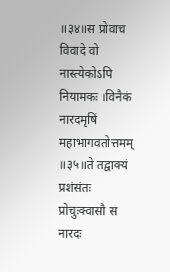॥३४॥स प्रोवाच विवादे वो नास्त्येकोऽपि नियामकः ।विनैकं नारदमृषिं महाभागवतोत्तमम् ॥३५॥ते तद्वाक्यं प्रशंसंतः प्रोचुःक्वासौ स नारदः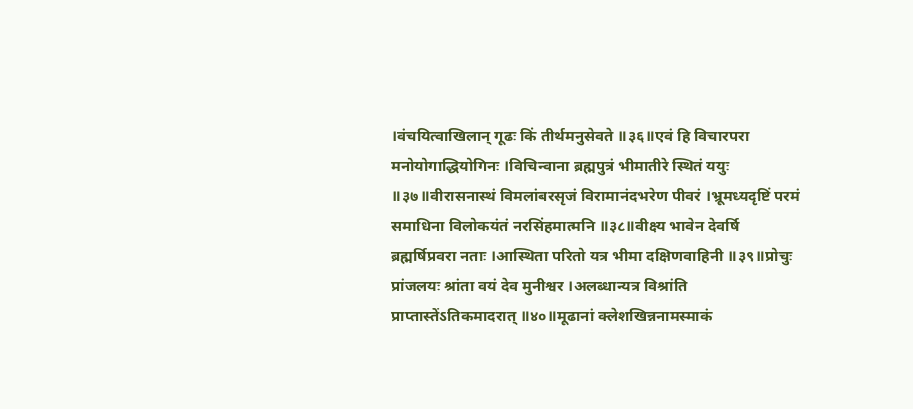।वंचयित्वाखिलान् गूढः किं तीर्थमनुसेवते ॥३६॥एवं हि विचारपरा मनोयोगाद्धियोगिनः ।विचिन्वाना ब्रह्मपुत्रं भीमातीरे स्थितं ययुः ॥३७॥वीरासनास्थं विमलांबरसृजं विरामानंदभरेण पीवरं ।भ्रूमध्यदृष्टिं परमं समाधिना विलोकयंतं नरसिंहमात्मनि ॥३८॥वीक्ष्य भावेन देवर्षि ब्रह्मर्षिप्रवरा नताः ।आस्थिता परितो यत्र भीमा दक्षिणवाहिनी ॥३९॥प्रोचुः प्रांजलयः श्रांता वयं देव मुनीश्वर ।अलब्धान्यत्र विश्रांति प्राप्तास्तेंऽतिकमादरात् ॥४०॥मूढानां क्लेशखिन्ननामस्माकं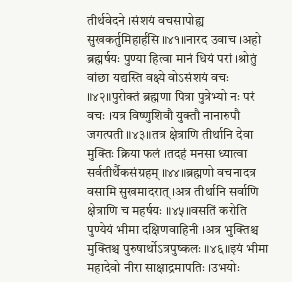तीर्थवेदने ।संशयं वचसापोह्य सुखकर्तुमिहार्हसि ॥४१॥नारद उवाच ।अहो ब्रह्मर्षयः पुण्या हित्वा मानं धियं परां ।श्रोतुं वांछा यद्यस्ति वक्ष्ये वोऽसंशयं वचः ॥४२॥पुरोक्तं ब्रह्मणा पित्रा पुत्रेभ्यो नः परं वचः ।यत्र विष्णुशिवौ युक्तौ नानारुपौ जगत्पती ॥४३॥तत्र क्षेत्राणि तीर्थानि देवा मुक्तिः क्रिया फलं ।तदहं मनसा ध्यात्वा सर्वतीर्थैकसंग्रहम् ॥४४॥ब्रह्मणो वचनादत्र वसामि सुखमादरात् ।अत्र तीर्थानि सर्वाणि क्षेत्राणि च महर्षयः ॥४५॥वसतिं करोति पुण्येयं भीमा दक्षिणवाहिनी ।अत्र भुक्तिश्च मुक्तिश्च पुरुषार्थोऽत्रपुष्कलः ॥४६॥इयं भीमा महादेवो नीरा साक्षाद्रमापतिः ।उभयोः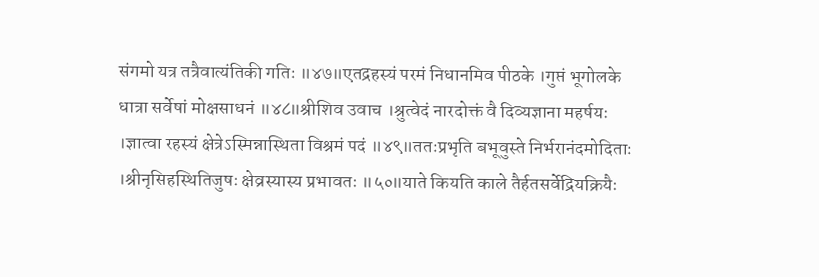संगमो यत्र तत्रैवात्यंतिकी गतिः ॥४७॥एतद्रहस्यं परमं निधानमिव पीठके ।गुप्तं भूगोलके धात्रा सर्वेषां मोक्षसाधनं ॥४८॥श्रीशिव उवाच ।श्रुत्वेदं नारदोक्तं वै दिव्यज्ञाना महर्षयः ।ज्ञात्वा रहस्यं क्षेत्रेऽस्मिन्नास्थिता विश्रमं पदं ॥४९॥ततःप्रभृति बभूवुस्ते निर्भरानंदमोदिताः ।श्रीनृसिहस्थितिजुषः क्षेव्रस्यास्य प्रभावतः ॥५०॥याते कियति काले तैर्हतसर्वेद्रियक्रियैः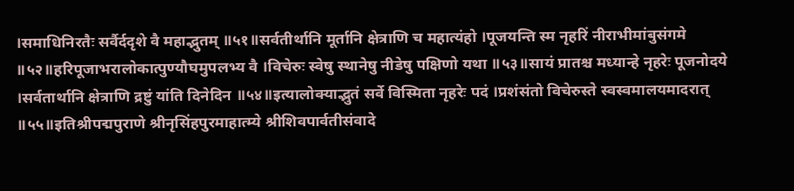।समाधिनिरतैः सर्वैर्ददृशे वै महाद्भुतम् ॥५१॥सर्वतीर्थानि मूर्तानि क्षेत्राणि च महात्यंहो ।पूजयन्ति स्म नृहरिं नीराभीमांबुसंगमे ॥५२॥हरिपूजाभरालोकात्पुण्यौघमुपलभ्य वै ।विचेरुः स्वेषु स्थानेषु नीडेषु पक्षिणो यथा ॥५३॥सायं प्रातश्च मध्यान्हे नृहरेः पूजनोदये ।सर्वतार्थानि क्षेत्राणि द्रष्टुं यांति दिनेदिन ॥५४॥इत्यालोक्याद्भुतं सर्वे विस्मिता नृहरेः पदं ।प्रशंसंतो विचेरुस्ते स्वस्वमालयमादरात् ॥५५॥इतिश्रीपद्मपुराणे श्रीनृसिंहपुरमाहात्म्ये श्रीशिवपार्वतीसंवादे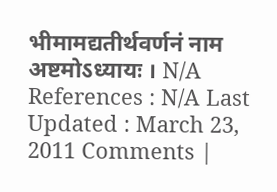भीमामद्यतीर्थवर्णनं नाम अष्टमोऽध्यायः । N/A References : N/A Last Updated : March 23, 2011 Comments |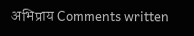अभिप्राय Comments written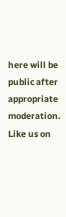here will be public after appropriate moderation. Like us on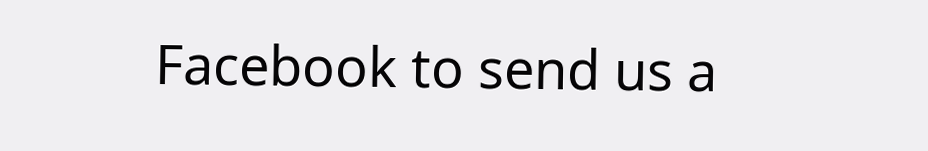Facebook to send us a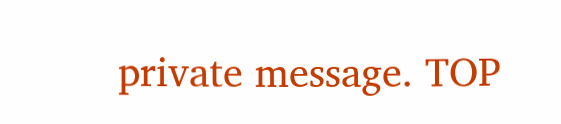private message. TOP